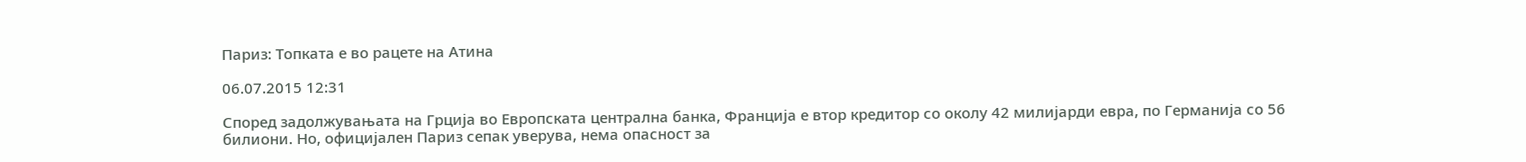Париз: Топката е во рацете на Атина

06.07.2015 12:31

Според задолжувањата на Грција во Европската централна банка, Франција е втор кредитор со околу 42 милијарди евра, по Германија со 56 билиони. Но, официјален Париз сепак уверува, нема опасност за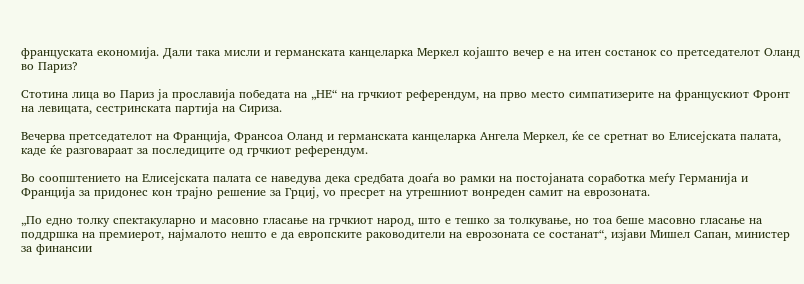француската економија. Дали така мисли и германската канцеларка Меркел којашто вечер е на итен состанок со претседателот Оланд во Париз?

Стотина лица во Париз ја прославија победата на „НE“ на грчкиот референдум, на прво место симпатизерите на францускиот Фронт на левицата, сестринската партија на Сириза.

Вечерва претседателот на Франција, Франсоа Оланд и германската канцеларка Ангела Меркел, ќе се сретнат во Елисејската палата, каде ќе разговараат за последиците од грчкиот референдум.

Во соопштението на Елисејската палата се наведува дека средбата доаѓа во рамки на постојаната соработка меѓу Германија и Франција за придонес кон трајно решение за Грциј, vо пресрет на утрешниот вонреден самит на еврозоната.

„По едно толку спектакуларно и масовно гласање на грчкиот народ, што е тешко за толкување, но тоа беше масовно гласање на поддршка на премиерот, најмалото нешто е да европските раководители на еврозоната се состанат“, изјави Мишел Сапан, министер за финансии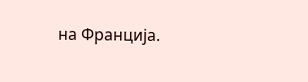на Франција.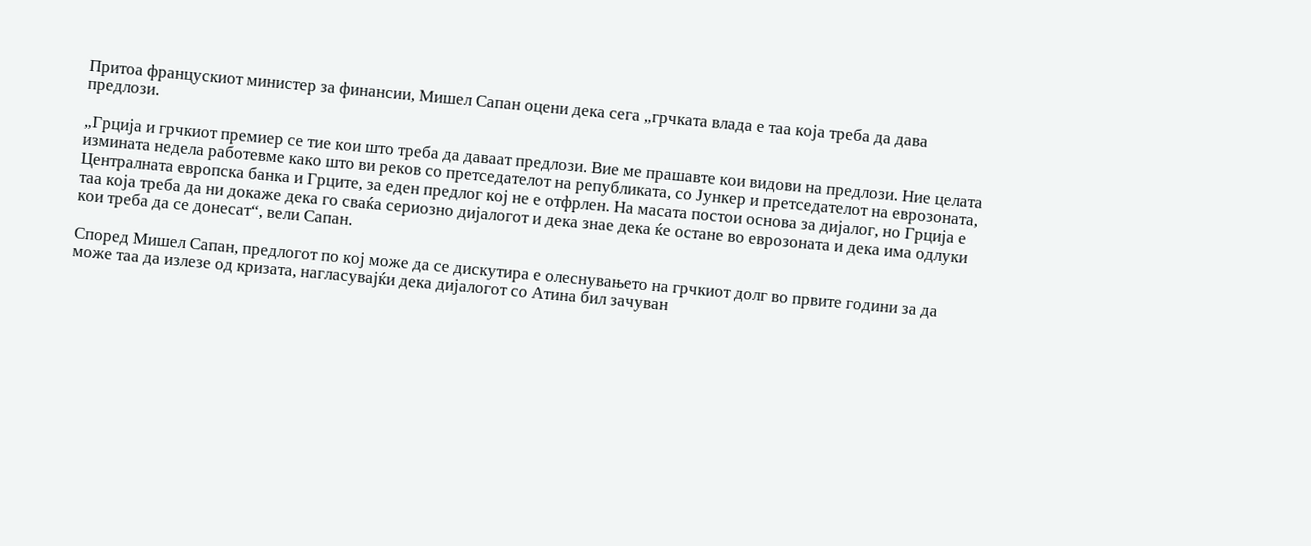Притоа францускиот министер за финансии, Мишел Сапан оцени дека сега „грчката влада е таа која треба да дава предлози.

„Грција и грчкиот премиер се тие кои што треба да даваат предлози. Вие ме прашавте кои видови на предлози. Ние целата измината недела работевме како што ви реков со претседателот на републиката, со Јункер и претседателот на еврозоната, Централната европска банка и Грците, за еден предлог кој не е отфрлен. На масата постои основа за дијалог, но Грција е таа која треба да ни докаже дека го сваќа сериозно дијалогот и дека знае дека ќе остане во еврозоната и дека има одлуки кои треба да се донесат“, вели Сапан.

Според Мишел Сапан, предлогот по кој може да се дискутира е олеснувањето на грчкиот долг во првите години за да може таа да излезе од кризата, нагласувајќи дека дијалогот со Атина бил зачуван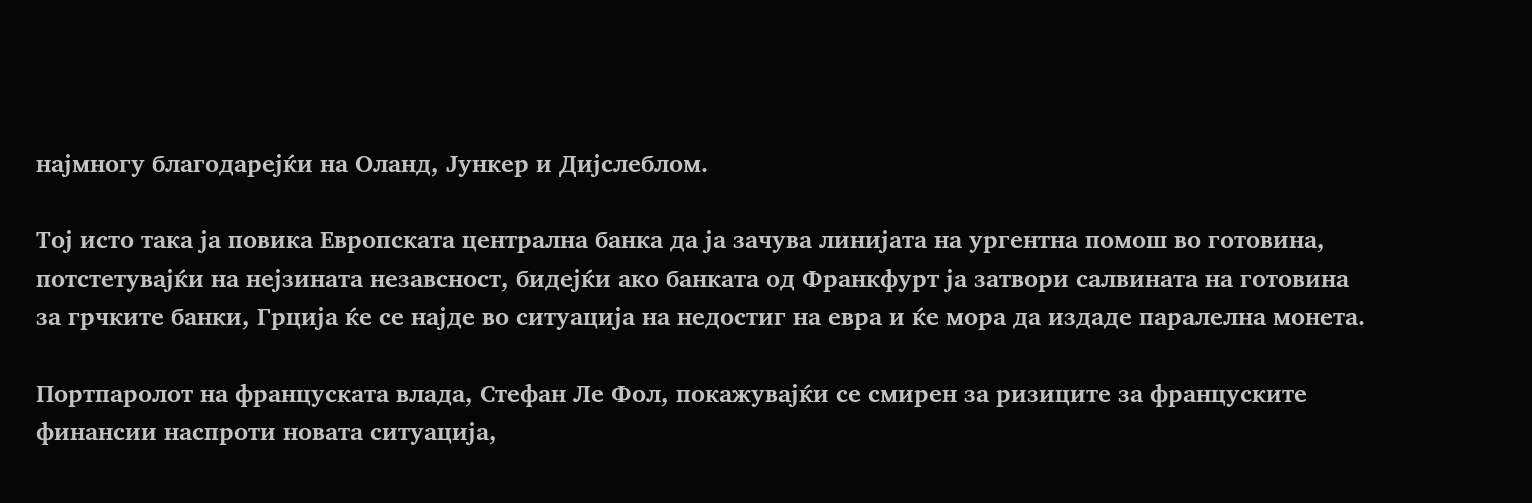најмногу благодарејќи на Оланд, Јункер и Дијслеблом.

Тој исто така ја повика Европската централна банка да ја зачува линијата на ургентна помош во готовина, потстетувајќи на нејзината незавсност, бидејќи ако банката од Франкфурт ја затвори салвината на готовина за грчките банки, Грција ќе се најде во ситуација на недостиг на евра и ќе мора да издаде паралелна монета.

Портпаролот на француската влада, Стефан Ле Фол, покажувајќи се смирен за ризиците за француските финансии наспроти новата ситуација,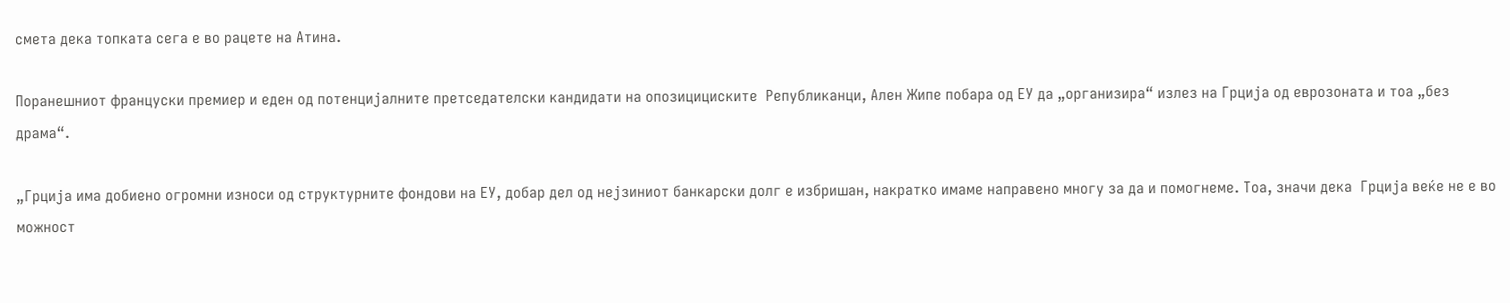смета дека топката сега е во рацете на Атина.

Поранешниот француски премиер и еден од потенцијалните претседателски кандидати на опозицициските  Републиканци, Ален Жипе побара од ЕУ да „организира“ излез на Грција од еврозоната и тоа „без драма“.

„Грција има добиено огромни износи од структурните фондови на ЕУ, добар дел од нејзиниот банкарски долг е избришан, накратко имаме направено многу за да и помогнеме. Тоа, значи дека  Грција веќе не е во можност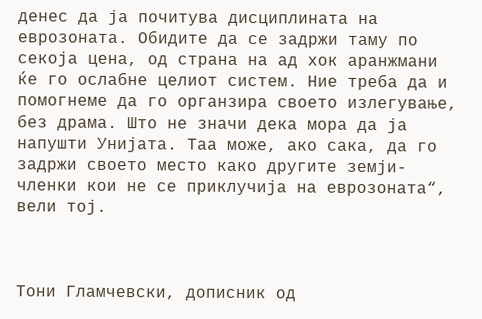денес да ја почитува дисциплината на еврозоната. Обидите да се задржи таму по секоја цена, од страна на ад хок аранжмани ќе го ослабне целиот систем. Ние треба да и помогнеме да го органзира своето излегување, без драма. Што не значи дека мора да ја напушти Унијата. Таа може, ако сака, да го задржи своето место како другите земји-членки кои не се приклучија на еврозоната“, вели тој.



Тони Гламчевски, дописник од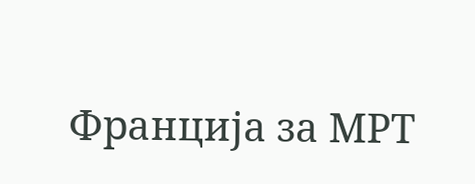Франција за МРТ